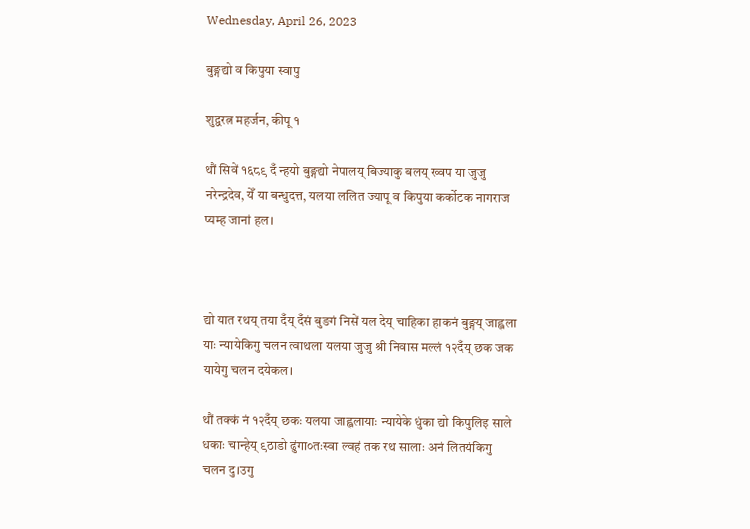Wednesday, April 26, 2023

बुङ्गद्यो व किपुया स्वापु

शुद्वरत्न महर्जन, कीपू १

थौं सिवें १६८९ दँ न्हयो बुङ्गद्यो नेपालय् बिज्याकु बलय् ख्वप या जुजु नरेन्द्रदेव, येँ या बन्धुदत्त, यलया ललित ज्यापू व किपुया कर्कोटक नागराज प्यम्ह जानां हल।



द्यो यात रथय् तया दँय् दँसं बुङगं निसें यल देय् चाहिका हाकनं बुङ्गय् जाह्वला याः न्यायेकिगु चलन त्वाथला यलया जुजु श्री निवास मल्लं १२दँय् छक जक यायेगु चलन दयेकल।

थौं तक्कं नं १२दँय् छकः यलया जाह्वलायाः न्यायेके धुंका द्यो किपुलिइ साले धकाः चान्हेय् ९ठाडो ढुंगा०तःस्वा ल्वहं तक रथ सालाः अनं लितयंकिगु चलन दु।उगु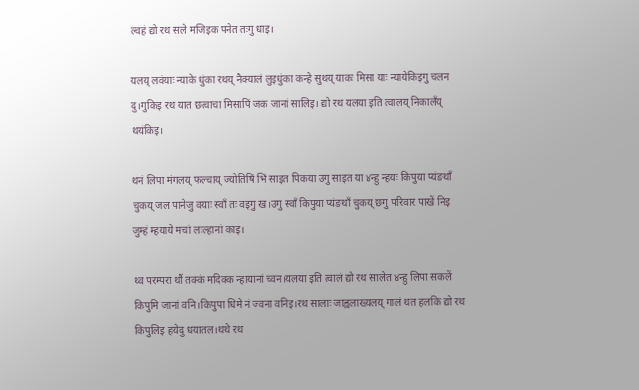ल्वहं द्यो रथ सले मजिइक पनेत तःगु धाइ।

यलय् लवंयाः न्याके धुंका रथय् नैक्यालं लुइधुंका कन्हे सुथय् याकः मिसा याः न्यायेकिइगु चलन दु।गुकिइ रथ यात छत्वाचा मिसापिं जक जानां सालिइ। द्यो रथ यलया इति त्वालय् निकालँय् थयंकिइ।

थनं लिपा मंगलय् फल्चाय् ज्योतिषिं भिं साइत पिकया उगु साइत या ४न्हु न्हयः किपुया प्यंङथाँ चुकय् जल पानेजु वयाः स्वाँ तः वइगु ख।उगु स्वाँ किपुया प्यंङथाँ चुकय् छगु परिवार पाखें निइ जुम्हं म्हयाये मचां लःल्हानां काइ।

थ्व परम्परा थौं तक्कं मदिक्क न्हायानां च्वन।यलया इति त्वालं द्यो रथ सालेत ४न्हु लिपा सकलें किपुमि जानां वनि।किपुपा धिमे नं ज्वना वनिइ।रथ सालाः जाह्वलाख्यलय् गालं थत हलकि द्यो रथ किपुलिइ हयेदु धयातल।थथे रथ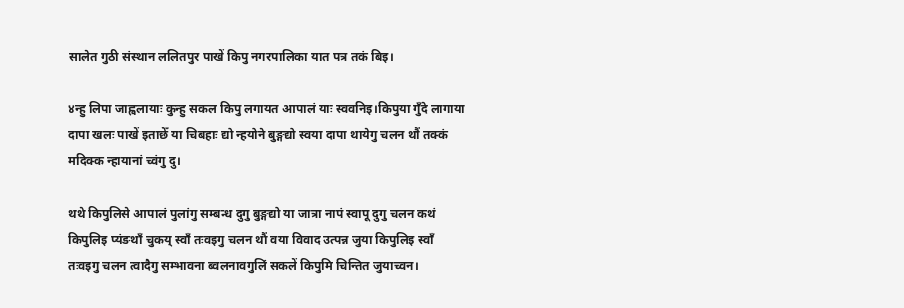सालेत गुठी संस्थान ललितपुर पाखें किपु नगरपालिका यात पत्र तकं बिइ।

४न्हु लिपा जाह्वलायाः कुन्हु सकल किपु लगायत आपालं याः स्ववनिइ।किपुया गुँदे लागाया दापा खलः पाखें इताछेँ या चिबहाः द्यो न्हयोने बुङ्गद्यो स्वया दापा थायेगु चलन थौं तक्कं मदिक्क न्हायानां च्वंगु दु।

थथे किपुलिसे आपालं पुलांगु सम्बन्ध दुगु बुङ्गद्यो या जात्रा नापं स्वापू दुगु चलन कथं किपुलिइ प्यंङथाँ चुकय् स्वाँ तःवइगु चलन थौं वया विवाद उत्पन्न जुया किपुलिइ स्वाँ तःवइगु चलन त्वादैगु सम्भावना ब्वलनावगुलिं सकलें किपुमि चिन्तित जुयाच्वन।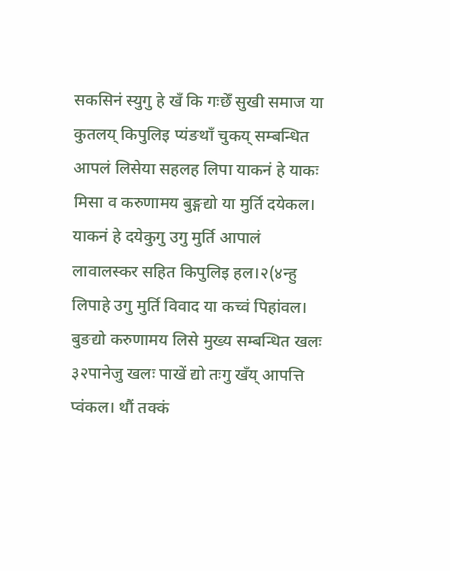सकसिनं स्युगु हे खँ कि गःछेँ सुखी समाज या कुतलय् किपुलिइ प्यंङथाँ चुकय् सम्बन्धित आपलं लिसेया सहलह लिपा याकनं हे याकः मिसा व करुणामय बुङ्गद्यो या मुर्ति दयेकल। याकनं हे दयेकुगु उगु मुर्ति आपालं लावालस्कर सहित किपुलिइ हल।२(४न्हु लिपाहे उगु मुर्ति विवाद या कच्वं पिहांवल। बुङद्यो करुणामय लिसे मुख्य सम्बन्धित खलः ३२पानेजु खलः पाखें द्यो तःगु खँय् आपत्ति प्वंकल। थौं तक्कं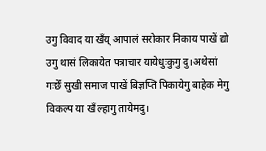उगु विवाद या खँय् आपालं सरोकार निकाय पाखें द्यो उगु थासं लिकायेत पत्राचार यायेधुःकुगु दु।अथेसां गःछेँ सुखी समाज पाखें बिज्ञप्ति पिकायेगु बाहेक मेगु विकल्प या खँ ल्हागु तायेमदु।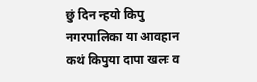छुं दिन न्हयो किपु नगरपालिका या आवहान कथं किपुया दापा खलः व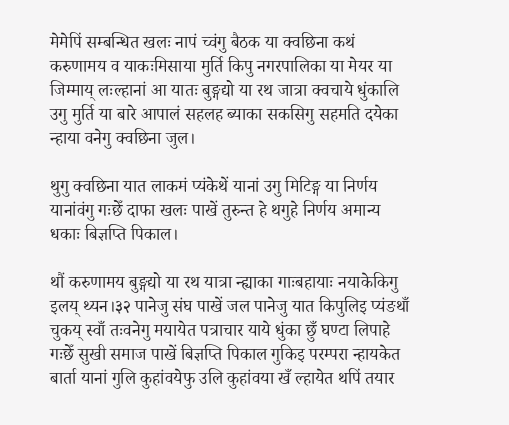मेमेपिं सम्बन्धित खलः नापं च्वंगु बैठक या क्वछिना कथं करुणामय व याकःमिसाया मुर्ति किपु नगरपालिका या मेयर या जिम्माय् लःल्हानां आ यातः बुङ्गद्यो या रथ जात्रा क्वचाये धुंकालि उगु मुर्ति या बारे आपालं सहलह ब्याका सकसिगु सहमति दयेका न्हाया वनेगु क्वछिना जुल।

थुगु क्वछिना यात लाकमं प्यंकेथें यानां उगु मिटिङ्ग या निर्णय यानांवंगु गःछेँ दाफा खलः पाखें तुरुन्त हे थगुहे निर्णय अमान्य धकाः बिज्ञप्ति पिकाल।

थौं करुणामय बुङ्गद्यो या रथ यात्रा न्ह्याका गाःबहायाः नयाकेकिगु इलय् थ्यन।३२ पानेजु संघ पाखें जल पानेजु यात किपुलिइ प्यंङथाँ चुकय् स्वाँ तःवनेगु मयायेत पत्राचार याये धुंका छुँ घण्टा लिपाहे गःछेँ सुखी समाज पाखें बिज्ञप्ति पिकाल गुकिइ परम्परा न्हायकेत बार्ता यानां गुलि कुहांवयेफु उलि कुहांवया खँ ल्हायेत थपिं तयार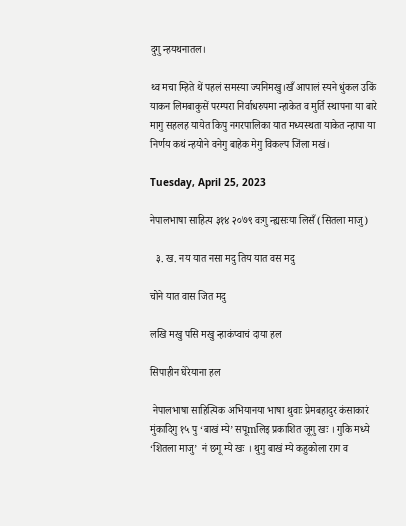दुगु न्हयथनातल।

थ्व मचा म्हिते थें पहलं समस्या ज्यनिमखु।खँ आपालं स्यने धुंकल उकिं याकन लिमबाकुसें परम्परा निर्वाधरुपमा न्हाकेत व मुर्ति स्थापना या बारे मागु सहलह यायेत किपु नगरपालिका यात मध्यस्थता याकेत न्हापा या निर्णय कथं न्हयोने वनेगु बाहेक मेगु विकल्प जिंला मखं।

Tuesday, April 25, 2023

नेपालभाषा साहित्य ३१४ २०७९ वःगु न्ह्यसःया लिसँ (सितला माजु)

  ३. ख. नय यात नसा मदु तिय यात वस मदु

चोने यात वास जित मदु

लखि मखु पसि मखु न्हाकंप्वाचं दाया हल

सिपाहीन घेरेयाना हल

 नेपालभाषा साहित्यिक अभियानया भाषा थुवाः प्रेमबहादुर कंसाकारं मुंकादिगु १५ पु ‘बाखं म्ये’ सपूmलिइ प्रकाशित जूगु खः । गुकि मध्ये ‘शितला माजु’  नं छगू म्ये खः । थुगु बाखं म्ये कहुकोला राग व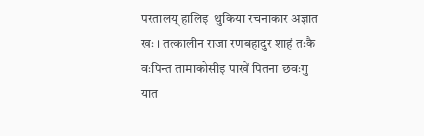परतालय् हालिइ  थुकिया रचनाकार अज्ञात खः । तत्कालीन राजा रणबहादुर शाहं तःकै वःपिन्त तामाकोसीइ पाखें पितना छवःगु यात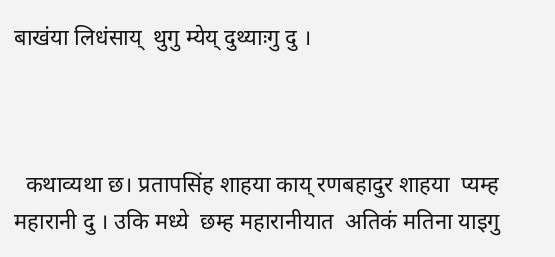बाखंया लिधंसाय्  थुगु म्येय् दुथ्याःगु दु ।



  कथाव्यथा छ। प्रतापसिंह शाहया काय् रणबहादुर शाहया  प्यम्ह महारानी दु । उकि मध्ये  छम्ह महारानीयात  अतिकं मतिना याइगु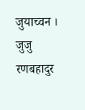जुयाच्वन । जुजु रणबहादुर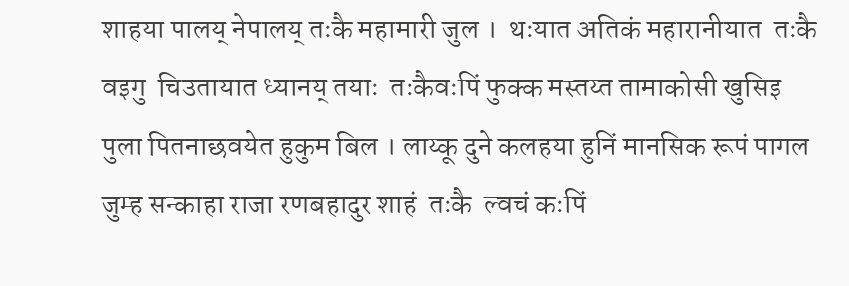शाहया पालय् नेपालय् तःकै महामारी जुल ।  थःयात अतिकं महारानीयात  तःकै वइगु  चिउतायात ध्यानय् तयाः  तःकैवःपिं फुक्क मस्तय्त तामाकोसी खुसिइ पुला पितनाछवयेत हुकुम बिल । लाय्कू दुने कलहया हुनिं मानसिक रूपं पागल जुम्ह सन्काहा राजा रणबहादुर शाहं  तःकै  ल्वचं कःपिं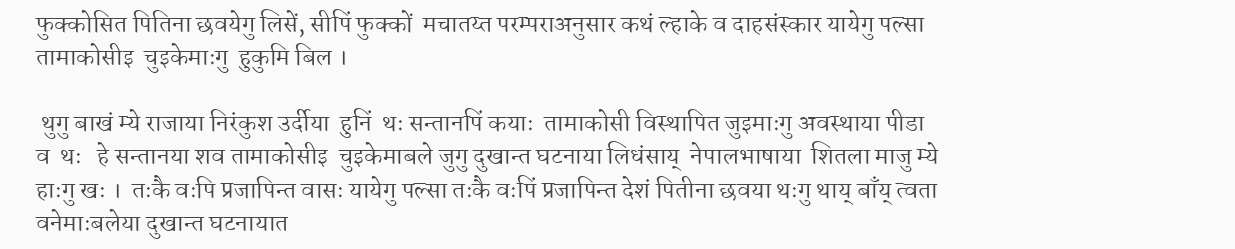फुक्कोसित पितिना छवयेगु लिसें, सीपिं फुक्कों  मचातय्त परम्पराअनुसार कथं ल्हाके व दाहसंस्कार यायेगु पल्सा  तामाकोसीइ  चुइकेमाःगु  हुकुमि बिल ।

 थुगु बाखं म्ये राजाया निरंकुश उर्दीया  हुनिं  थः सन्तानपिं कयाः  तामाकोसी विस्थापित जुइमाःगु अवस्थाया पीडा  व  थः   हे सन्तानया शव तामाकोसीइ  चुइकेमाबले जुगु दुखान्त घटनाया लिधंसाय्  नेपालभाषाया  शितला माजु म्ये हाःगु खः ।  तःकै वःपि प्रजापिन्त वासः यायेगु पल्सा तःकै वःपिं प्रजापिन्त देशं पितीना छवया थःगु थाय् बाँय् त्वता वनेमाःबलेया दुखान्त घटनायात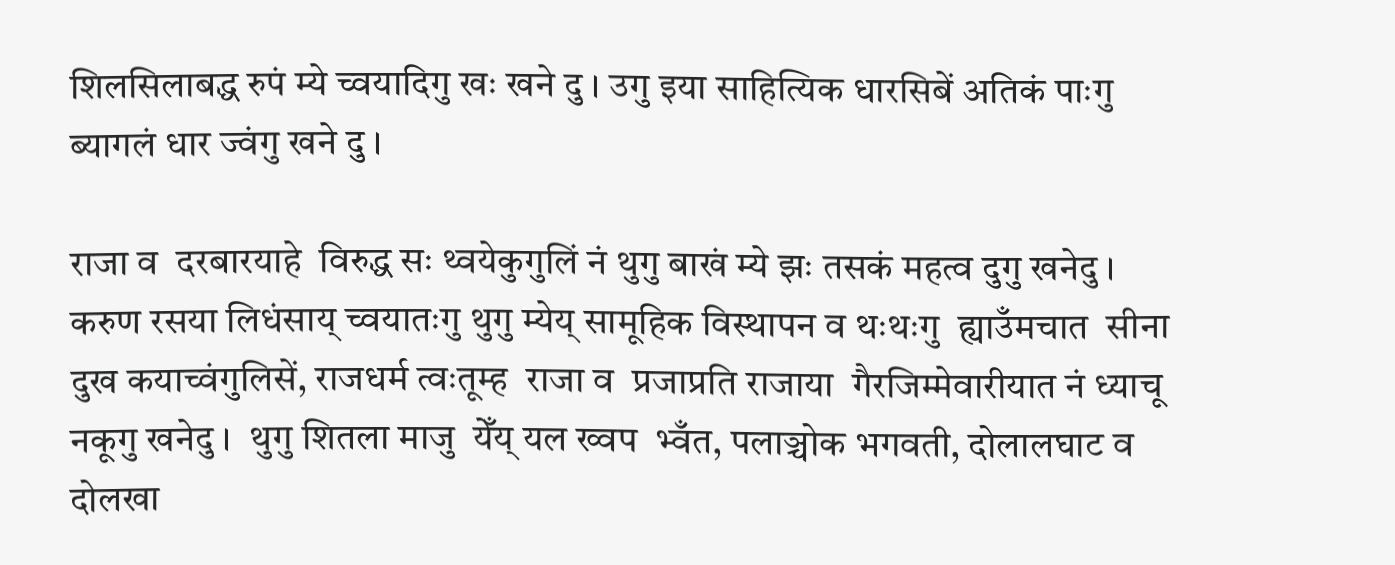शिलसिलाबद्ध रुपं म्ये च्वयादिगु खः खने दु । उगु इया साहित्यिक धारसिबें अतिकं पाःगु  ब्यागलं धार ज्वंगु खने दु ।

राजा व  दरबारयाहे  विरुद्ध सः थ्वयेकुगुलिं नं थुगु बाखं म्ये झः तसकं महत्व दुगु खनेदु ।  करुण रसया लिधंसाय् च्वयातःगु थुगु म्येय् सामूहिक विस्थापन व थःथःगु  ह्याउँमचात  सीना दुख कयाच्वंगुलिसें, राजधर्म त्वःतूम्ह  राजा व  प्रजाप्रति राजाया  गैरजिम्मेवारीयात नं ध्याचू नकूगु खनेदु ।  थुगु शितला माजु  येँय् यल ख्वप  भ्वँत, पलाञ्चोक भगवती, दोलालघाट व  दोलखा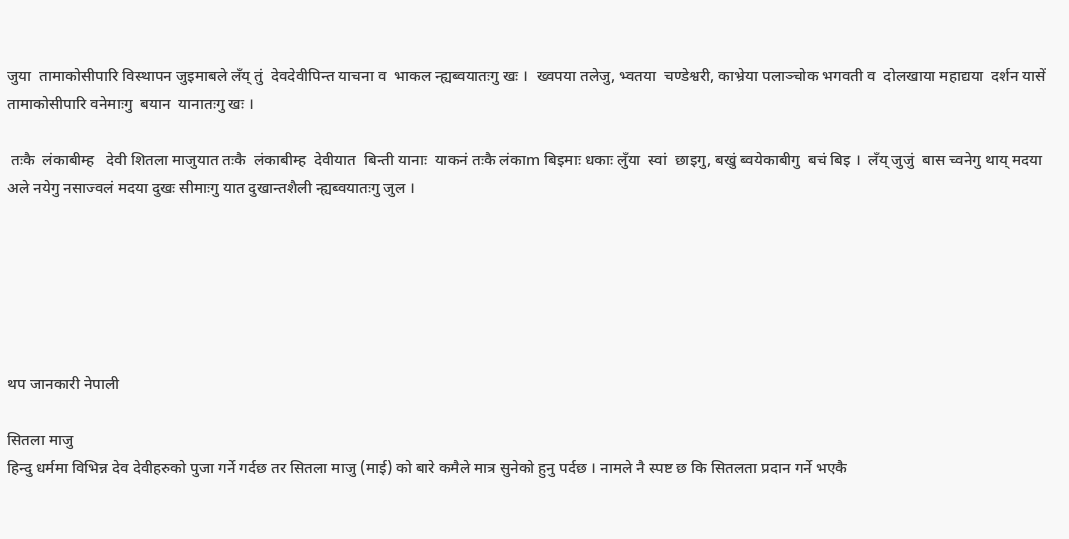जुया  तामाकोसीपारि विस्थापन जुइमाबले लँय् तुं  देवदेवीपिन्त याचना व  भाकल न्ह्यब्वयातःगु खः ।  ख्वपया तलेजु, भ्वतया  चण्डेश्वरी, काभ्रेया पलाञ्चोक भगवती व  दोलखाया महाद्यया  दर्शन यासें  तामाकोसीपारि वनेमाःगु  बयान  यानातःगु खः ।

 तःकै  लंकाबीम्ह   देवी शितला माजुयात तःकै  लंकाबीम्ह  देवीयात  बिन्ती यानाः  याकनं तःकै लंकाm बिइमाः धकाः लुँया  स्वां  छाइगु, बखुं ब्वयेकाबीगु  बचं बिइ ।  लँय् जुजुं  बास च्वनेगु थाय् मदया अले नयेगु नसाज्वलं मदया दुखः सीमाःगु यात दुखान्तशैली न्ह्यब्वयातःगु जुल ।






थप जानकारी नेपाली

सितला माजु
हिन्दु धर्ममा विभिन्न देव देवीहरुको पुजा गर्ने गर्दछ तर सितला माजु (माई) को बारे कमैले मात्र सुनेको हुनु पर्दछ । नामले नै स्पष्ट छ कि सितलता प्रदान गर्ने भएकै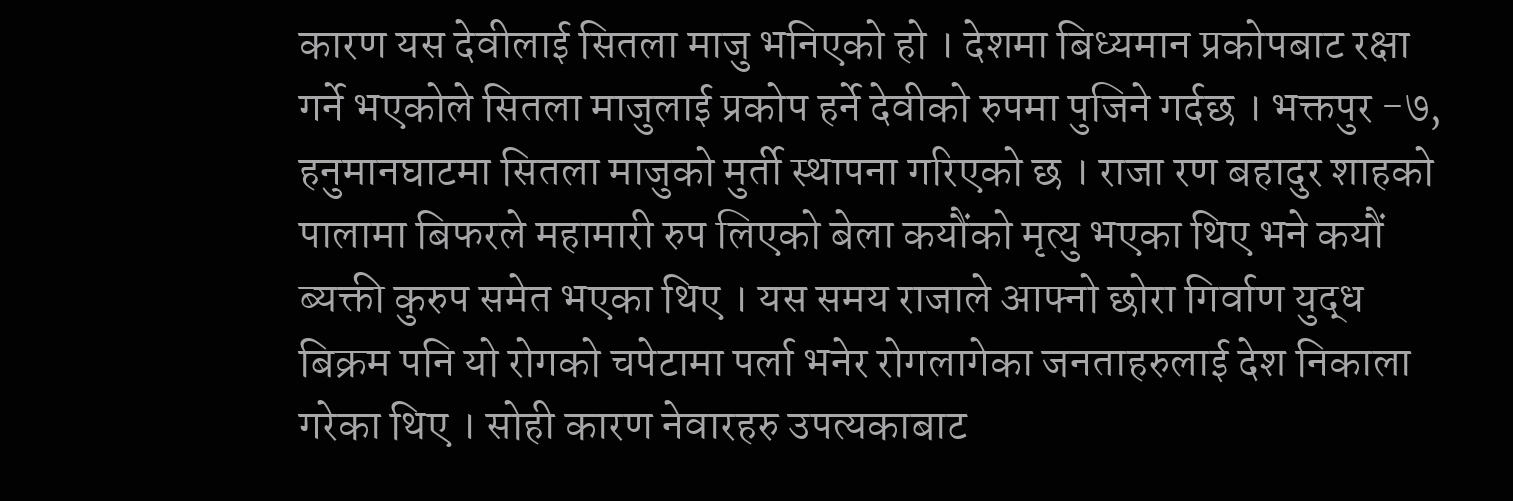कारण यस देवीलाई सितला माजु भनिएको हो । देशमा बिध्यमान प्रकोपबाट रक्षा गर्ने भएकोले सितला माजुलाई प्रकोप हर्ने देवीको रुपमा पुजिने गर्दछ । भक्तपुर -७, हनुमानघाटमा सितला माजुको मुर्ती स्थापना गरिएको छ । राजा रण बहादुर शाहको पालामा बिफरले महामारी रुप लिएको बेला कयौंको मृत्यु भएका थिए भने कयौं ब्यक्ती कुरुप समेत भएका थिए । यस समय राजाले आफ्नो छोरा गिर्वाण युद्ध बिक्रम पनि यो रोगको चपेटामा पर्ला भनेर रोगलागेका जनताहरुलाई देश निकाला गरेका थिए । सोही कारण नेवारहरु उपत्यकाबाट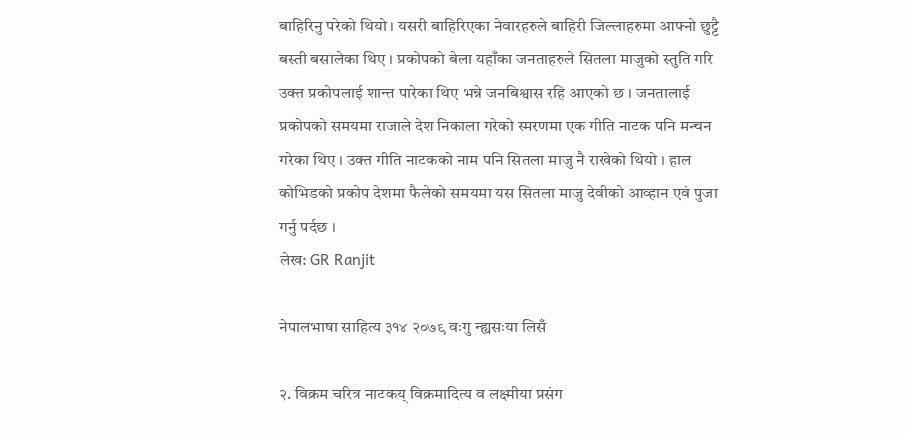बाहिरिनु परेको थियो । यसरी बाहिरिएका नेवारहरुले बाहिरी जिल्लाहरुमा आफ्नो छुट्टै बस्ती बसालेका थिए । प्रकोपको बेला यहाँका जनताहरुले सितला माजुको स्तुति गरि उक्त प्रकोपलाई शान्त पारेका थिए भन्ने जनबिश्वास रहि आएको छ । जनतालाई प्रकोपको समयमा राजाले देश निकाला गरेको स्मरणमा एक गीति नाटक पनि मन्चन गरेका थिए । उक्त गीति नाटकको नाम पनि सितला माजु नै राखेको थियो । हाल कोभिडको प्रकोप देशमा फैलेको समयमा यस सितला माजु देवीको आव्हान एवं पुजा गर्नु पर्दछ ।
लेख: GR Ranjit

नेपालभाषा साहित्य ३१४ २०७९ वःगु न्ह्यसःया लिसँ

२. विक्रम चरित्र नाटकय् विक्रमादित्य व लक्ष्मीया प्रसंग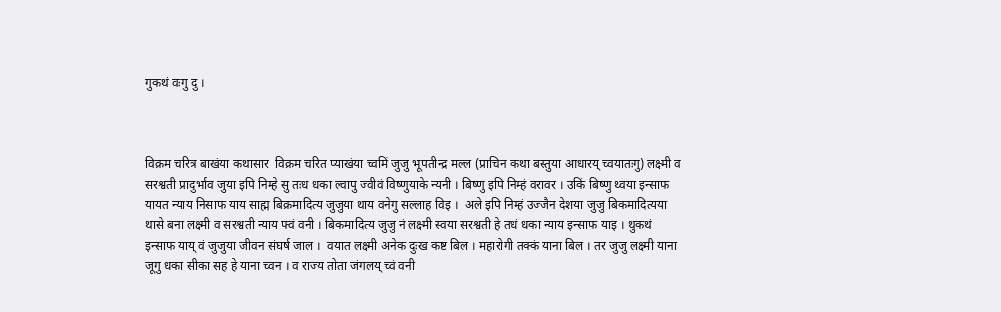गुकथं वःगु दु ।



विक्रम चरित्र बाखंया कथासार  विक्रम चरित प्याखंया च्वमिं जुजु भूपतीन्द्र मल्ल (प्राचिन कथा बस्तुया आधारय् च्वयातःगु) लक्ष्मी व सरश्वती प्रादुर्भाव जुया इपि निम्हे सु तःध धका ल्वापु ज्वीवं विष्णुयाके न्यनी । बिष्णु इपि निम्हं वरावर । उकिं बिष्णु थ्वया इन्साफ यायत न्याय निसाफ याय साह्म बिक्रमादित्य जुजुया थाय वनेगु सल्लाह विइ ।  अले इपि निम्हं उज्जैन देशया जुजु बिकमादित्यया थासे बना लक्ष्मी व सरश्वती न्याय फ्वं वनी । बिकमादित्य जुजु नं लक्ष्मी स्वया सरश्वती हे तधं धका न्याय इन्साफ याइ । थुकथं इन्साफ याय् वं जुजुया जीवन संघर्ष जाल ।  वयात लक्ष्मी अनेक दुःख कष्ट बिल । महारोगी तक्कं याना बिल । तर जुजु लक्ष्मी याना जूगु धका सीका सह हे याना च्वन । व राज्य तोता जंगलय् च्वं वनी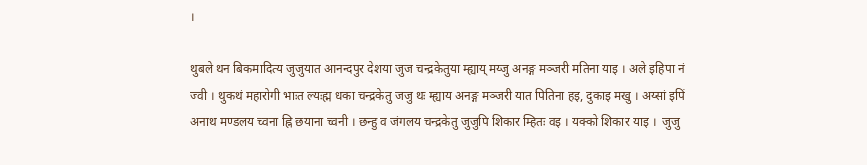।

थुबले थन बिकमादित्य जुजुयात आनन्दपुर देशया जुज चन्द्रकेतुया म्ह्याय् मय्जु अनङ्ग मञ्जरी मतिना याइ । अले इहिपा नं ज्वी । थुकथं महारोगी भाःत ल्यःह्म धका चन्द्रकेतु जजु थः म्ह्याय अनङ्ग मञ्जरी यात पितिना हइ, दुकाइ मखु । अय्सां इपिं अनाथ मण्डलय च्वना ह्नि छयाना च्वनी । छन्हु व जंगलय चन्द्रकेतु जुजुपि शिकार म्हितः वइ । यक्को शिकार याइ ।  जुजु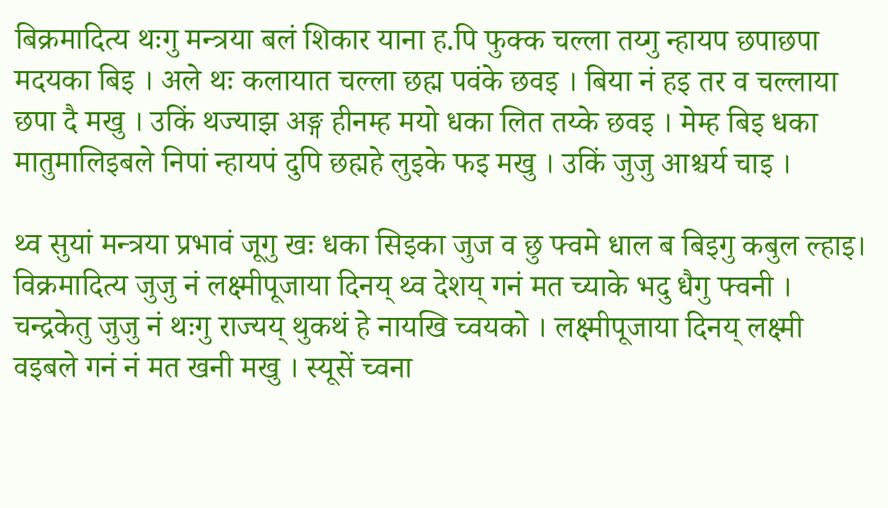बिक्रमादित्य थःगु मन्त्रया बलं शिकार याना ह.पि फुक्क चल्ला तय्गु न्हायप छपाछपा मदयका बिइ । अले थः कलायात चल्ला छह्म पवंके छवइ । बिया नं हइ तर व चल्लाया छपा दै मखु । उकिं थज्याझ अङ्ग हीनम्ह मयो धका लित तय्के छवइ । मेम्ह बिइ धका मातुमालिइबले निपां न्हायपं दुपि छह्महे लुइके फइ मखु । उकिं जुजु आश्चर्य चाइ ।

थ्व सुयां मन्त्रया प्रभावं जूगु खः धका सिइका जुज व छु फ्वमे धाल ब बिइगु कबुल ल्हाइ।  विक्रमादित्य जुजु नं लक्ष्मीपूजाया दिनय् थ्व देशय् गनं मत च्याके भदु धैगु फ्वनी । चन्द्रकेतु जुजु नं थःगु राज्यय् थुकथं हे नायखि च्वयको । लक्ष्मीपूजाया दिनय् लक्ष्मी वइबले गनं नं मत खनी मखु । स्यूसें च्वना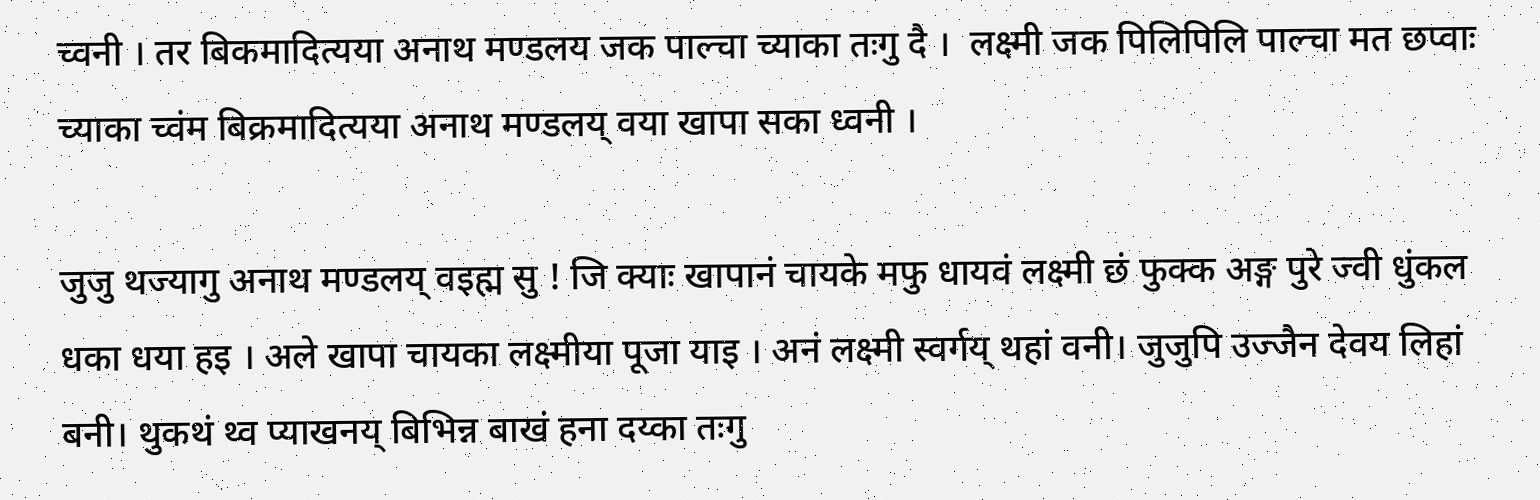च्वनी । तर बिकमादित्यया अनाथ मण्डलय जक पाल्चा च्याका तःगु दै ।  लक्ष्मी जक पिलिपिलि पाल्चा मत छप्वाः च्याका च्वंम बिक्रमादित्यया अनाथ मण्डलय् वया खापा सका ध्वनी ।

जुजु थज्यागु अनाथ मण्डलय् वइह्म सु ! जि क्याः खापानं चायके मफु धायवं लक्ष्मी छं फुक्क अङ्ग पुरे ज्वी धुंकल धका धया हइ । अले खापा चायका लक्ष्मीया पूजा याइ । अनं लक्ष्मी स्वर्गय् थहां वनी। जुजुपि उज्जैन देवय लिहां बनी। थुकथं थ्व प्याखनय् बिभिन्न बाखं हना दय्का तःगु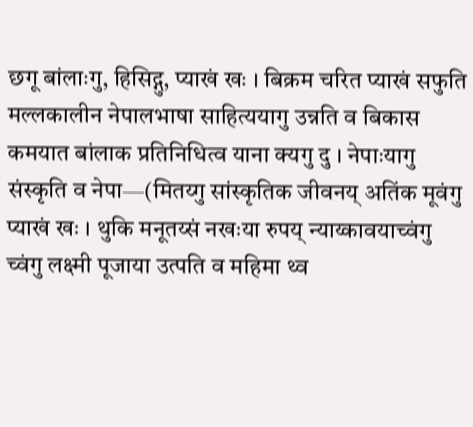छगू बांलाःगु, हिसिद्गु, प्याखं खः । बिक्रम चरित प्याखं सफुति मल्लकालीन नेपालभाषा साहित्ययागु उन्नति व बिकास कमयात बांलाक प्रतिनिधित्व याना क्यगु दु । नेपाःयागु संस्कृति व नेपा—(मितय्गु सांस्कृतिक जीवनय् अतिंक मूवंगु  प्याखं खः । थुकि मनूतय्सं नखःया रुपय् न्याय्कावयाच्वंगु च्वंगु लक्ष्मी पूजाया उत्पति व महिमा थ्व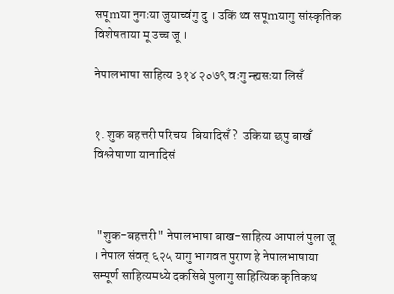सपूmया नुगःया जुयाच्वंगु दु । उकिं थ्व सपूmयागु सांस्कृतिक विशेषताया मू उच्च जू ।

नेपालभाषा साहित्य ३१४ २०७९ वःगु न्ह्यसःया लिसँ


१. शुक बहत्तरी परिचय  बियादिसँ ?  उकिया छपु बाखँ  विश्लेषाणा यानादिसं



 "शुक-बहत्तरी" नेपालभाषा बाख-साहित्य आपालं पुला जू । नेपाल संवत् ६२५ यागु भागवत पुराण हे नेपालभाषाया सम्पूर्ण साहित्यमध्ये दकसिबे पुलागु साहित्यिक कृतिकथ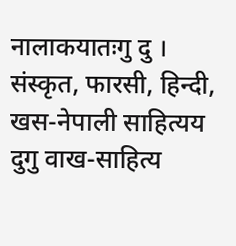नालाकयातःगु दु । संस्कृत, फारसी, हिन्दी, खस-नेपाली साहित्यय दुगु वाख-साहित्य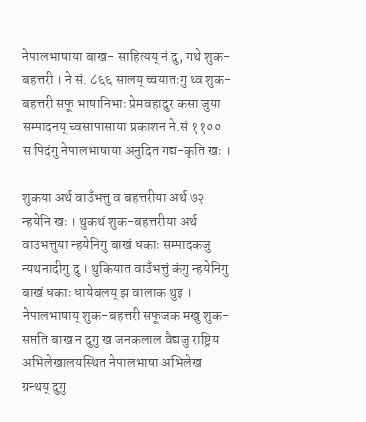नेपालभाषाया बाख- साहित्यय् नं दु, गथे शुक-बहत्तरी । ने सं. ८६६ सालय् च्चयातःगु थ्व शुक-बहत्तरी सफू भाषानिभाः प्रेमवहादुर कसा जुया सम्पादनय् च्वसापासाया प्रकाशन ने.सं ११०० स पिदंगु नेपालभाषाया अनुदित गद्य-कृति खः ।

शुकया अर्थ वाउँभत्तु व बहत्तरीया अर्थ ७२ न्हयेनि खः । थुकथं शुक-बहत्तरीया अर्थ वाउभत्तुया न्हयेनिगु बाखं धकाः सम्पादकजु न्यथनादीगु दु । थुकियात वाउँभत्तुं कंगु न्हयेनिगु बाखं धकाः धायेबलय् झ वालाक थुइ । नेपालभाषाय् शुक-बहत्तरी सफूजक मखु शुक-सप्तति बाख न दुगु ख जनकलाल वैद्यजु राष्ट्रिय अभिलेखालयस्थित नेपालभाषा अभिलेख ग्रन्थय् दुगु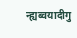न्ह्यब्वयादीगु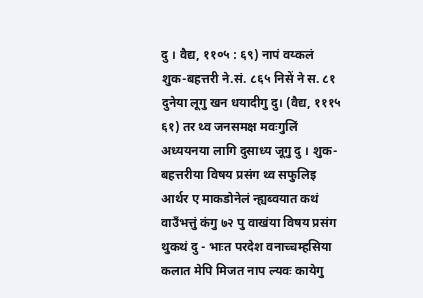दु । वैद्य, ११०५ : ६९) नापं वय्कलं शुक-बहत्तरी ने.सं. ८६५ निसें ने स. ८१ दुनेया लूगु खन धयादीगु दु। (वैद्य, १११५ ६१) तर थ्व जनसमक्ष मवःगुलिं अध्ययनया लागि दुसाध्य जूगु दु । शुक-बहत्तरीया विषय प्रसंग थ्व सफुलिइ आर्थर ए माकडोनेलं न्ह्यब्वयात कथं वाउँभत्तुं कंगु ७२ पु वाखंया विषय प्रसंग थुकथं दु - भाःत परदेश वनाच्चम्हसिया कलात मेपि मिजत नाप ल्यवः कायेगु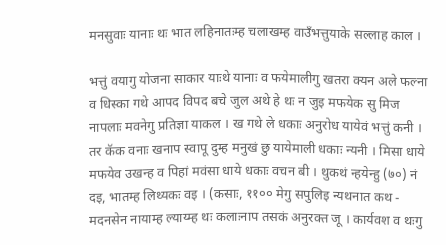मनसुवाः यानाः थः भात लहिनातःम्ह चलाखम्ह वाउँभत्तुयाके सल्लाह काल ।

भत्तुं वयागु योजना साकार याःथे यानाः व फयेमालीगु खतरा क्यन अले फल्ना व धिस्का गथे आपद विपद बचे जुल अथे हे थः न जुइ मफयेक सु मिज नापलाः मवनेगु प्रतिज्ञा याकल । ख गथे ले धकाः अनुरोध यायेवं भत्तुं कनी । तर कॅक वनाः खनाप स्वापू दुम्ह मनुखं छु यायेमाली धकाः न्यनी । मिसा धाये मफयेव उखन्ह व पिहां मवंसा धाये धकाः वचन बी । थुकथं न्हयेन्हु (७०) नं दइ, भातम्ह लिथ्यकः वइ । (कसाः, ११०० मेगु सपुलिइ न्यथनात कथ - मदनसेन नायाम्ह ल्याय्म्ह थः कलाःनाप तसकं अनुरक्त जू । कार्यवश व थःगु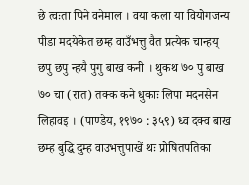छे त्वःता पिने वनेमाल । वया कला या वियोगजन्य पीडा मदयेकेत छम्ह वाउँभत्तु वैत प्रत्येक चान्हय् छपु छपु न्हयै पुगु बाख कनी । थुकथ ७० पु बाख ७० चा (रात) तक्क कने धुकाः लिपा मदनसेन लिहावइ । (पाण्डेय, १९७० : ३५९) ध्व दक्व बाख छम्ह बुद्धि दुम्ह वाउभत्तुपाखें थः प्रोषितपतिका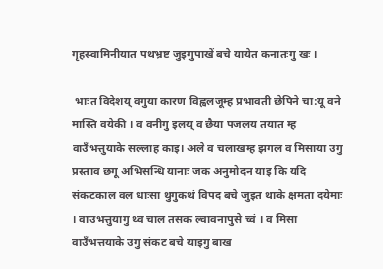गृहस्वामिनीयात पथभ्रष्ट जुइगुपाखें बचे यायेत कनातःगु खः ।

 भाःत विदेशय् वगुया कारण विह्वलजूम्ह प्रभावती छेपिने चा:यू वने मास्ति वयेकी । व वनीगु इलय् व छैया पजलय तयात म्ह वाउँभत्तुयाके सल्लाह काइ। अले व चलाखम्ह झगल व मिसाया उगु प्रस्ताव छगू अभिसन्धि यानाः जक अनुमोदन याइ कि यदि     संकटकाल वल धाःसा थुगुकथं विपद बचे जुइत थाके क्षमता दयेमाः । वाउभत्तुयागु थ्व चाल तसक ल्वावनापुसे च्वं । व मिसा वाउँभत्तयाके उगु संकट बचे याइगु बाख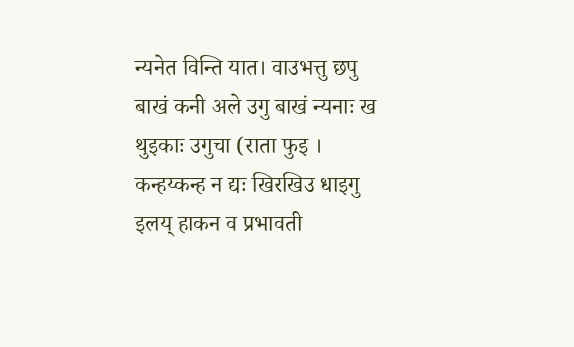न्यनेत विन्ति यात। वाउभत्तु छपु बाखं कनी अले उगु बाखं न्यनाः ख थुइकाः उगुचा (राता फुइ । कन्हय्कन्ह न द्यः खिरखिउ धाइगु इलय् हाकन व प्रभावती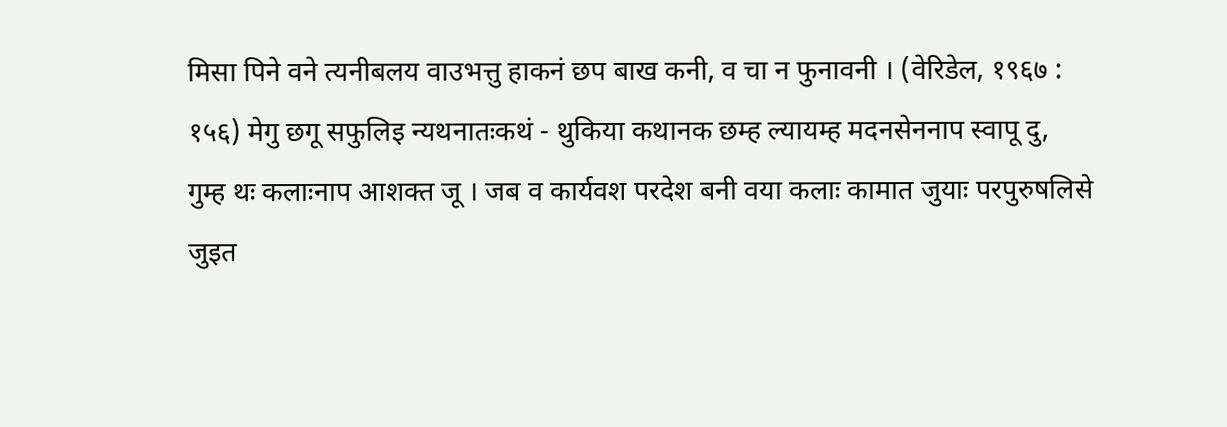मिसा पिने वने त्यनीबलय वाउभत्तु हाकनं छप बाख कनी, व चा न फुनावनी । (वेरिडेल, १९६७ : १५६) मेगु छगू सफुलिइ न्यथनातःकथं - थुकिया कथानक छम्ह ल्यायम्ह मदनसेननाप स्वापू दु, गुम्ह थः कलाःनाप आशक्त जू । जब व कार्यवश परदेश बनी वया कलाः कामात जुयाः परपुरुषलिसे जुइत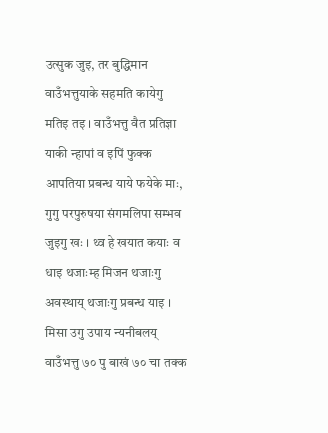उत्सुक जुइ, तर बुद्धिमान वाउँभत्तुयाके सहमति कायेगु मतिइ तइ । वाउँभत्तु वैत प्रतिज्ञा याकी न्हापां व इपिं फुक्क आपतिया प्रबन्ध याये फयेके माः, गुगु परपुरुषया संगमलिपा सम्भव जुइगु खः । थ्व हे खयात कयाः व धाइ थजाःम्ह मिजन थजाःगु अवस्थाय् थजाःगु प्रबन्ध याइ । मिसा उगु उपाय न्यनीबलय् वाउँभत्तु ७० पु बाखं ७० चा तक्क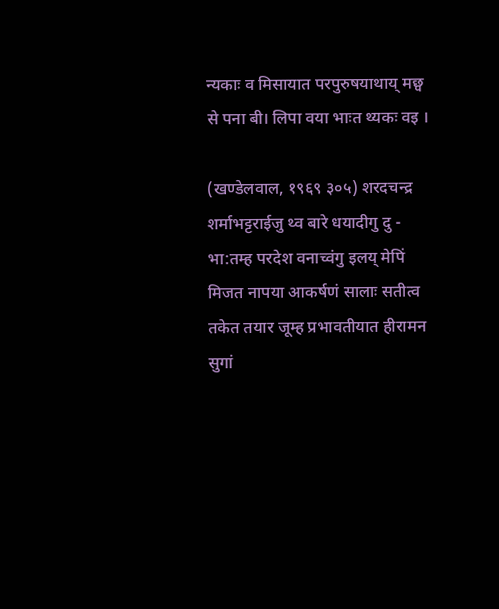न्यकाः व मिसायात परपुरुषयाथाय् मछ्व से पना बी। लिपा वया भाःत थ्यकः वइ ।

(खण्डेलवाल, १९६९ ३०५) शरदचन्द्र शर्माभट्टराईजु थ्व बारे धयादीगु दु - भा:तम्ह परदेश वनाच्वंगु इलय् मेपिं मिजत नापया आकर्षणं सालाः सतीत्व तकेत तयार जूम्ह प्रभावतीयात हीरामन सुगां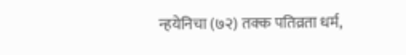न्हयेनिचा (७२) तक्क पतिव्रता धर्म,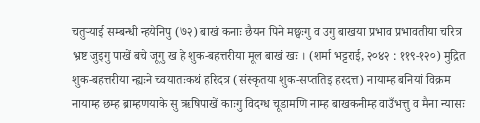चतुऱ्याई सम्बन्धी न्हयेनिपु (७२) बाखं कनाः छैयन पिने मछ्वःगु व उगु बाखया प्रभाव प्रभावतीया चरित्र भ्रष्ट जुइगु पाखें बचे जूगु ख हे शुक-बहत्तरीया मूल बाखं खः । (शर्मा भट्टराई, २०४२ : ११९-१२०) मुद्रित शुक-बहत्तरीया न्ह्यःने च्वयातःकथं हरिदत्र (संस्कृतया शुक-सप्ततिइ हरदत्त) नायाम्ह बनियां विक्रम नायाम्ह छम्ह ब्राम्हणयाके सु ऋषिपाखें काःगु विदग्ध चूडामणि नाम्ह बाखकनीम्ह वाउँभत्तु व मैना न्यासः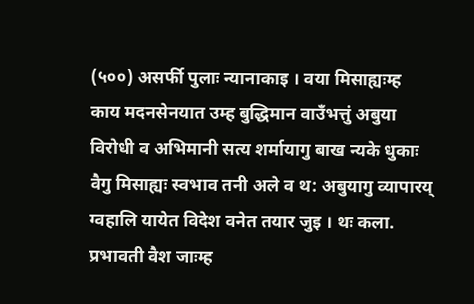(५००) असर्फी पुलाः न्यानाकाइ । वया मिसाह्यःम्ह काय मदनसेनयात उम्ह बुद्धिमान वाउँभत्तुं अबुया विरोधी व अभिमानी सत्य शर्मायागु बाख न्यके धुकाः वैगु मिसाह्यः स्वभाव तनी अले व थ: अबुयागु व्यापारय् ग्वहालि यायेत विदेश वनेत तयार जुइ । थः कला. प्रभावती वैश जाःम्ह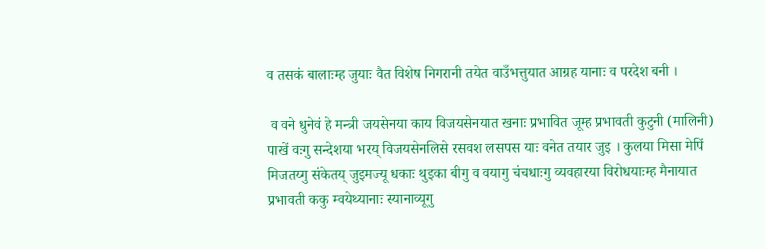व तसकं बालाःम्ह जुयाः वैत विशेष निगरानी तयेत वाउँभत्तुयात आग्रह यानाः व परदेश बनी ।

 व वने धुनेवं हे मन्त्री जयसेनया काय विजयसेनयात खनाः प्रभावित जूम्ह प्रभावती कुटुनी (मालिनी) पाखें वःगु सन्देशया भरय् विजयसेनलिसे रसवश लसपस याः वनेत तयार जुइ । कुलया मिसा मेपिं मिजतय्गु संकेतय् जुइमज्यू धकाः थुइका बीगु व वयागु चंचधाःगु व्यवहारया विरोधयाःम्ह मैनायात प्रभावती ककु म्वयेथ्यानाः स्यानाव्यूगु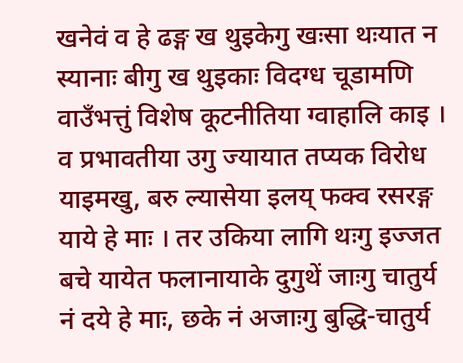खनेवं व हे ढङ्ग ख थुइकेगु खःसा थःयात न स्यानाः बीगु ख थुइकाः विदग्ध चूडामणि वाउँभत्तुं विशेष कूटनीतिया ग्वाहालि काइ । व प्रभावतीया उगु ज्यायात तप्यक विरोध याइमखु, बरु ल्यासेया इलय् फक्व रसरङ्ग याये हे माः । तर उकिया लागि थःगु इज्जत बचे यायेत फलानायाके दुगुथें जाःगु चातुर्य नं दये हे माः, छके नं अजाःगु बुद्धि-चातुर्य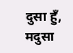दुसा हुँ, मदुसा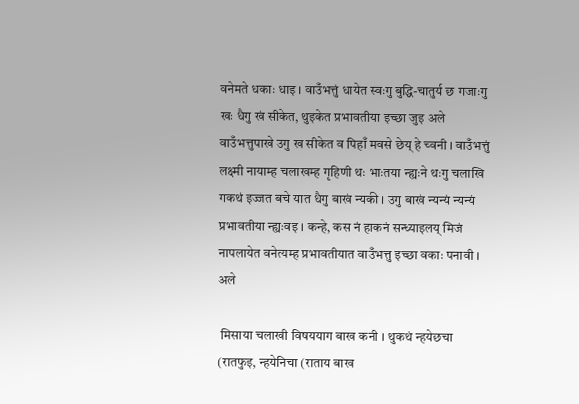वनेमते धकाः धाइ । वाउँभत्तुं धायेत स्वःगु बुद्धि-चातुर्य छ गजाःगु खः धैगु खं सीकेत, थुइकेत प्रभावतीया इच्छा जुइ अले वाउँभत्तुपाखे उगु ख सीकेत व पिहाँ मवसे छेय् हे च्वनी । वाउँभत्तुं लक्ष्मी नायाम्ह चलाखम्ह गृहिणी थः भाःतया न्ह्यःने थःगु चलाखि गकथं इज्जत बचे यात धैगु बाखं न्यकी । उगु बाखं न्यन्यं न्यन्यं प्रभावतीया न्ह्यःवइ । कन्हे, कस नं हाकनं सन्ध्याइलय् मिजं नापलायेत वनेत्यम्ह प्रभावतीयात वाउँभत्तु इच्छा वकाः पनावी । अले

 मिसाया चलाखी विषययाग बाख कनी । थुकथं न्हयेछचा (रातफुइ, न्हयेनिचा (राताय बाख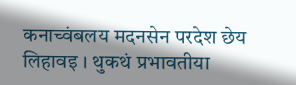कनाच्वंबलय मदनसेन परदेश छेय लिहावइ । थुकथं प्रभावतीया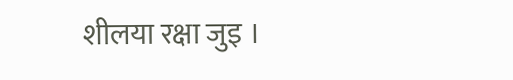शीलया रक्षा जुइ ।